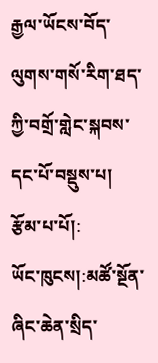རྒྱལ་ཡོངས་བོད་ལུགས་གསོ་རིག་ཐད་ཀྱི་བགྲོ་གླེང་སྐབས་དང་པོ་བསྡུས་པ།
རྩོམ་པ་པོ།:
ཡོང་ཁུངས།:མཚོ་སྔོན་ཞིང་ཆེན་སྲིད་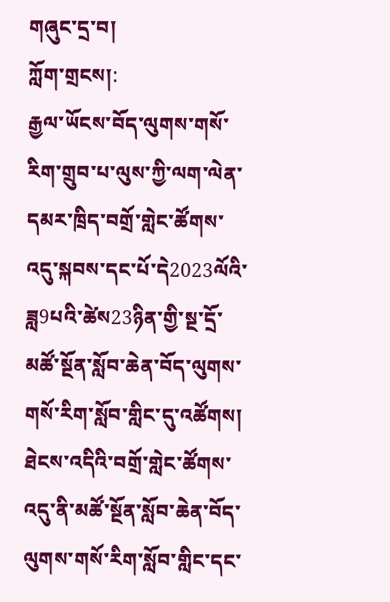གཞུང་དྲ་བ།
ཀློག་གྲངས།:
རྒྱལ་ཡོངས་བོད་ལུགས་གསོ་རིག་གྲུབ་པ་ལུས་ཀྱི་ལག་ལེན་དམར་ཁྲིད་བགྲོ་གླེང་ཚོགས་འདུ་སྐབས་དང་པོ་དེ2023ལོའི་ཟླ9པའི་ཚེས23ཉིན་གྱི་སྔ་དྲོ་མཚོ་སྔོན་སློབ་ཆེན་བོད་ལུགས་གསོ་རིག་སློབ་གླིང་དུ་འཚོགས།
ཐེངས་འདིའི་བགྲོ་གླེང་ཚོགས་འདུ་ནི་མཚོ་སྔོན་སློབ་ཆེན་བོད་ལུགས་གསོ་རིག་སློབ་གླིང་དང་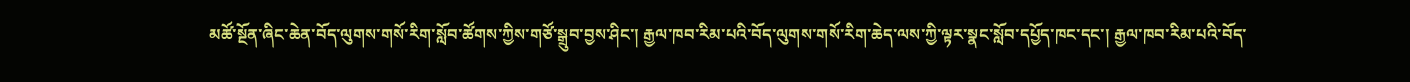མཚོ་སྔོན་ཞིང་ཆེན་བོད་ལུགས་གསོ་རིག་སློབ་ཚོགས་ཀྱིས་གཙོ་སྒྲུབ་བྱས་ཤིང་། རྒྱལ་ཁབ་རིམ་པའི་བོད་ལུགས་གསོ་རིག་ཆེད་ལས་ཀྱི་ལྟར་སྣང་སློབ་དཔྱོད་ཁང་དང་། རྒྱལ་ཁབ་རིམ་པའི་བོད་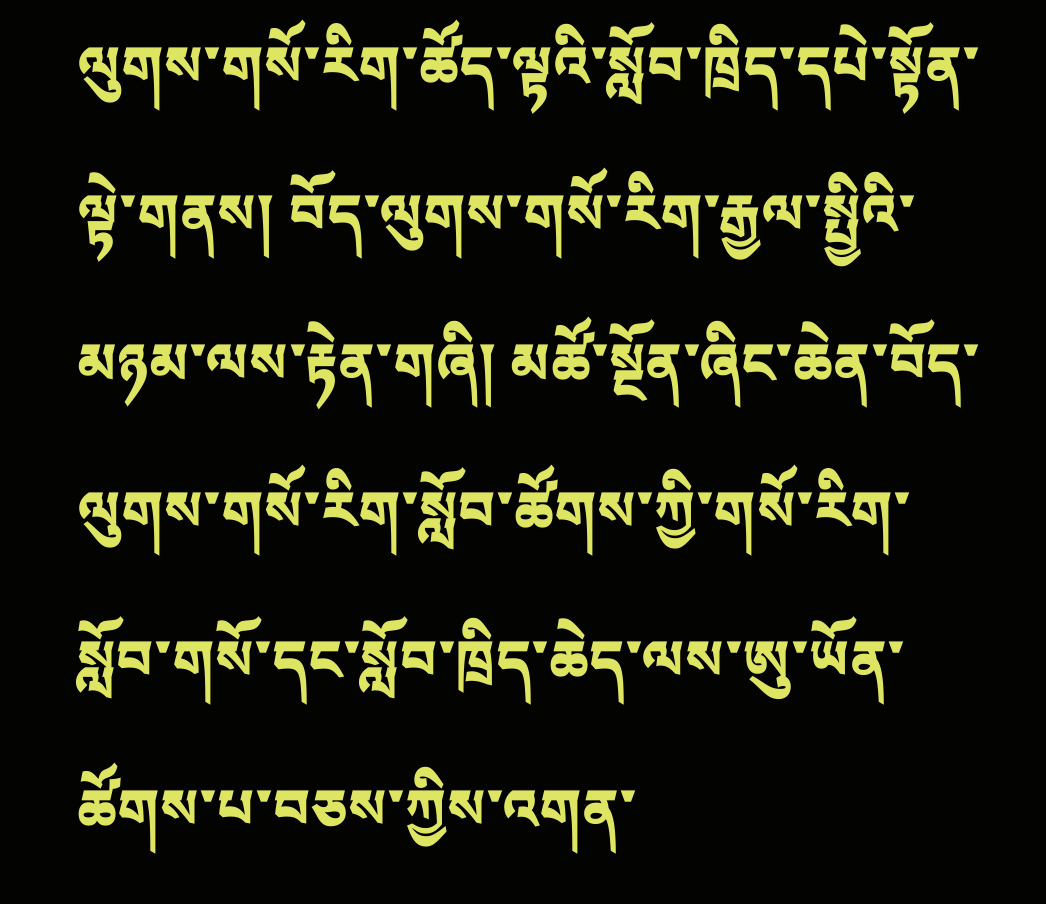ལུགས་གསོ་རིག་ཚོད་ལྟའི་སློབ་ཁྲིད་དཔེ་སྟོན་ལྟེ་གནས། བོད་ལུགས་གསོ་རིག་རྒྱལ་སྤྱིའི་མཉམ་ལས་རྟེན་གཞི། མཚོ་སྔོན་ཞིང་ཆེན་བོད་ལུགས་གསོ་རིག་སློབ་ཚོགས་ཀྱི་གསོ་རིག་སློབ་གསོ་དང་སློབ་ཁྲིད་ཆེད་ལས་ཨུ་ཡོན་ཚོགས་པ་བཅས་ཀྱིས་འགན་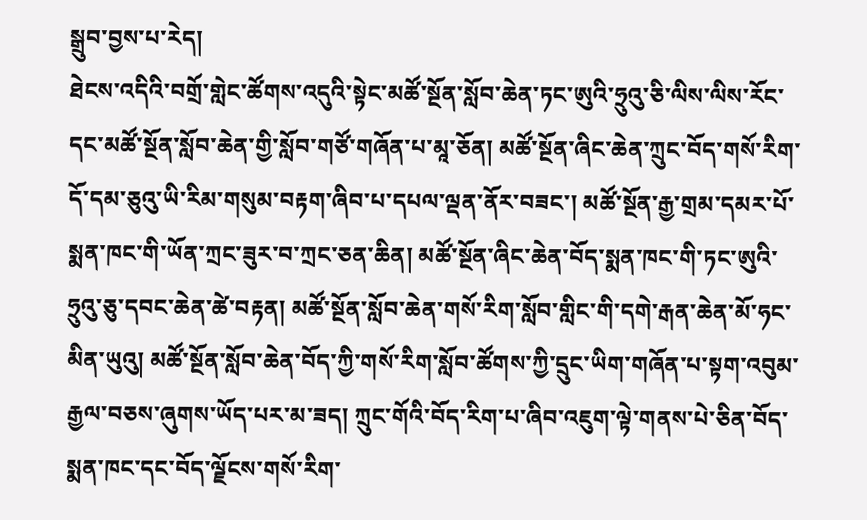སྒྲུབ་བྱས་པ་རེད།
ཐེངས་འདིའི་བགྲོ་གླེང་ཚོགས་འདུའི་སྟེང་མཚོ་སྔོན་སློབ་ཆེན་ཏང་ཨུའི་ཧྲུའུ་ཅི་ལིས་ལིས་རོང་དང་མཚོ་སྔོན་སློབ་ཆེན་གྱི་སློབ་གཙོ་གཞོན་པ་མཱ་ཅོན། མཚོ་སྔོན་ཞིང་ཆེན་ཀྲུང་བོད་གསོ་རིག་དོ་དམ་ཅུའུ་ཡི་རིམ་གསུམ་བརྟག་ཞིབ་པ་དཔལ་ལྡན་ནོར་བཟང་། མཚོ་སྔོན་རྒྱ་གྲམ་དམར་པོ་སྨན་ཁང་གི་ཡོན་ཀྲང་ཟུར་བ་ཀྲང་ཅན་ཆིན། མཚོ་སྔོན་ཞིང་ཆེན་བོད་སྨན་ཁང་གི་ཏང་ཨུའི་ཧྲུའུ་ཅུ་དབང་ཆེན་ཚེ་བརྟན། མཚོ་སྔོན་སློབ་ཆེན་གསོ་རིག་སློབ་གླིང་གི་དགེ་རྒན་ཆེན་མོ་ཧང་མིན་ཡུའུ། མཚོ་སྔོན་སློབ་ཆེན་བོད་ཀྱི་གསོ་རིག་སློབ་ཚོགས་ཀྱི་དྲུང་ཡིག་གཞོན་པ་སྟག་འབུམ་རྒྱལ་བཅས་ཞུགས་ཡོད་པར་མ་ཟད། ཀྲུང་གོའི་བོད་རིག་པ་ཞིབ་འཇུག་ལྟེ་གནས་པེ་ཅིན་བོད་སྨན་ཁང་དང་བོད་ལྗོངས་གསོ་རིག་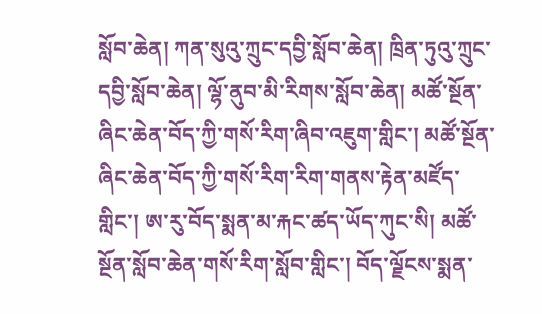སློབ་ཆེན། ཀན་སུའུ་ཀྲུང་དབྱི་སློབ་ཆེན། ཁྲིན་ཏུའུ་ཀྲུང་དབྱི་སློབ་ཆེན། ལྷོ་ནུབ་མི་རིགས་སློབ་ཆེན། མཚོ་སྔོན་ཞིང་ཆེན་བོད་ཀྱི་གསོ་རིག་ཞིབ་འཇུག་གླིང་། མཚོ་སྔོན་ཞིང་ཆེན་བོད་ཀྱི་གསོ་རིག་རིག་གནས་རྟེན་མཛོད་གླིང་། ཨ་རུ་བོད་སྨན་མ་རྐང་ཚད་ཡོད་ཀུང་སི། མཚོ་སྔོན་སློབ་ཆེན་གསོ་རིག་སློབ་གླིང་། བོད་ལྗོངས་སྨན་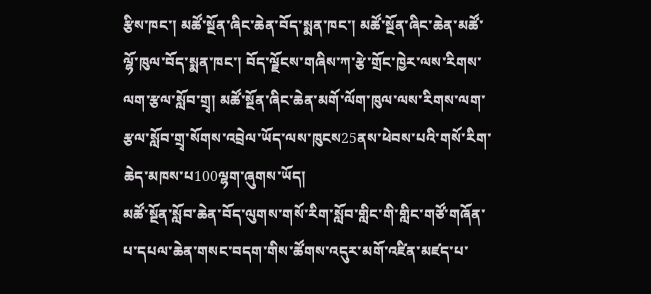རྩིས་ཁང་། མཚོ་སྔོན་ཞིང་ཆེན་བོད་སྨན་ཁང་། མཚོ་སྔོན་ཞིང་ཆེན་མཚོ་ལྷོ་ཁུལ་བོད་སྨན་ཁང་། བོད་ལྗོངས་གཞིས་ཀ་རྩེ་གྲོང་ཁྱེར་ལས་རིགས་ལག་རྩལ་སློབ་གྲྭ། མཚོ་སྔོན་ཞིང་ཆེན་མགོ་ལོག་ཁུལ་ལས་རིགས་ལག་རྩལ་སློབ་གྲྭ་སོགས་འབྲེལ་ཡོད་ལས་ཁུངས25ནས་ཕེབས་པའི་གསོ་རིག་ཆེད་མཁས་པ100ལྷག་ཞུགས་ཡོད།
མཚོ་སྔོན་སློབ་ཆེན་བོད་ལུགས་གསོ་རིག་སློབ་གླིང་གི་གླིང་གཙོ་གཞོན་པ་དཔལ་ཆེན་གསང་བདག་གིས་ཚོགས་འདུར་མགོ་འཛིན་མཛད་པ་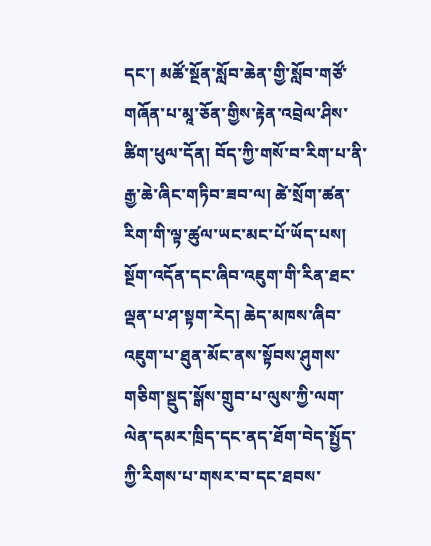དང་། མཚོ་སྔོན་སློབ་ཆེན་གྱི་སློབ་གཙོ་གཞོན་པ་མཱ་ཅོན་གྱིས་རྟེན་འབྲེལ་ཤིས་ཚིག་ཕུལ་དོན། བོད་ཀྱི་གསོ་བ་རིག་པ་ནི་རྒྱ་ཆེ་ཞིང་གཏིབ་ཟབ་ལ། ཚེ་སྲོག་ཚན་རིག་གི་ལྟ་ཚུལ་ཡང་མང་པོ་ཡོད་པས། སྔོག་འདོན་དང་ཞིབ་འཇུག་གི་རིན་ཐང་ལྡན་པ་ཤ་སྟག་རེད། ཆེད་མཁས་ཞིབ་འཇུག་པ་ཐུན་མོང་ནས་སྟོབས་ཤུགས་གཅིག་སྡུད་སྒོས་གྲུབ་པ་ལུས་ཀྱི་ལག་ལེན་དམར་ཁྲིད་དང་ནད་ཐོག་བེད་སྤྱོད་ཀྱི་རིགས་པ་གསར་བ་དང་ཐབས་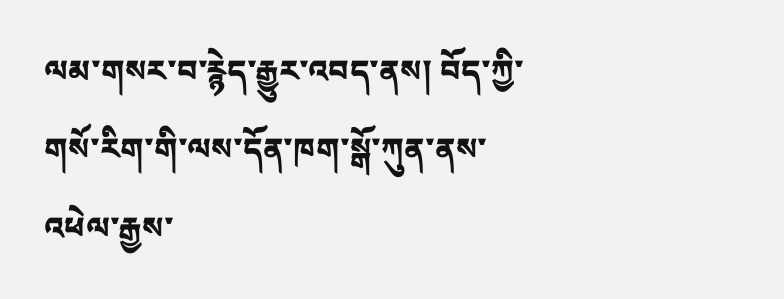ལམ་གསར་བ་རྙེད་རྒྱུར་འབད་ནས། བོད་ཀྱི་གསོ་རིག་གི་ལས་དོན་ཁག་སྒོ་ཀུན་ནས་འཕེལ་རྒྱས་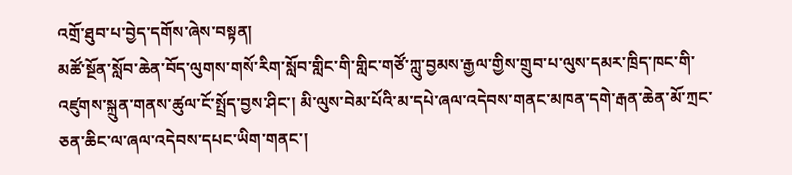འགྲོ་ཐུབ་པ་བྱེད་དགོས་ཞེས་བསྟན།
མཚོ་སྔོན་སློབ་ཆེན་བོད་ལུགས་གསོ་རིག་སློབ་གླིང་གི་གླིང་གཙོ་ཀླུ་བྱམས་རྒྱལ་གྱིས་གྲུབ་པ་ལུས་དམར་ཁྲིད་ཁང་གི་འཛུགས་སྐྲུན་གནས་ཚུལ་ངོ་སྤྲོད་བྱས་ཤིང་། མི་ལུས་བེམ་པོའི་མ་དཔེ་ཞལ་འདེབས་གནང་མཁན་དགེ་རྒན་ཆེན་མོ་ཀྲང་ཅན་ཆིང་ལ་ཞལ་འདེབས་དཔང་ཡིག་གནང་།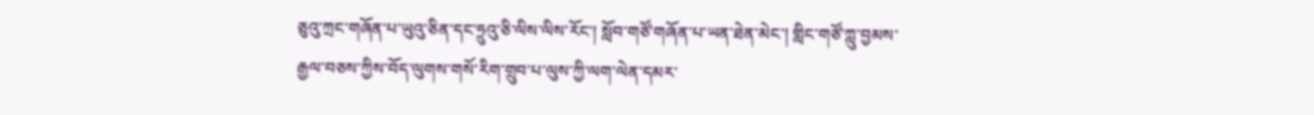ཅུའུ་ཀྲང་གཞོན་པ་ཡུའུ་ཅིན་དང་ཧྲུའུ་ཅི་ལིས་ལིས་རོང་། སློབ་གཙོ་གཞོན་པ་ཡན་ཐེན་མེང་། གླིང་གཙོ་ཀླུ་བྱམས་རྒྱལ་བཅས་ཀྱིས་བོད་ལུགས་གསོ་རིག་གྲུབ་པ་ལུས་ཀྱི་ལག་ལེན་དམར་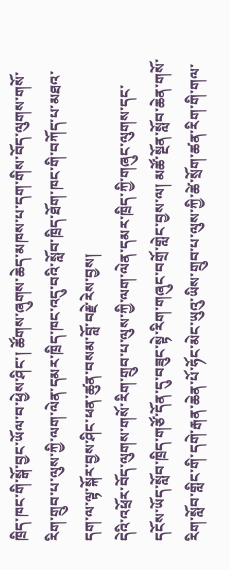ཁྲིད་ཁང་གི་སྒོ་བྱང་ཡོལ་བ་ཕྱེས་ཤིང་། ཚོགས་ཞུགས་ཆེད་མཁས་པ་དག་གིས་བོད་ལུགས་གསོ་རིག་གྲུབ་པ་ལུས་ཀྱི་ལག་ལེན་དམར་ཁྲིད་ཁང་འདུ་བའི་སློབ་ཁྲིད་ཐོག་ཁང་གི་བཀོད་པ་མཐའ་དག་ལ་ལྟ་སྐོར་བྱས་ཤིང་ཕན་ཚུན་བསམ་བློ་བརྗེ་རེས་བྱས།
དེའི་འཕྲོར་བོད་ལུགས་གསོ་རིག་གྲུབ་པ་ལུས་ཀྱི་ལག་ལེན་དམར་ཁྲིད་ཀྱི་གཞུང་ལུགས་དང་དངོས་ཡོད་སློབ་ཁྲིད་གཙོ་དོན་དུ་བཟུང་སྟེ་རིག་གཞུང་བགྲོ་གླེང་བྱས་ལ། མཚོ་སྔོན་སློབ་ཆེན་གསོ་རིག་སློབ་གླིང་གི་དགེ་རྒན་ཆེན་པོ་ཧོང་མེང་ཡུའུ་ཡིས་གྲུབ་པ་ལུས་ཀྱི་ཚེ་སྲོག་ཚན་རིག་གི་གལ་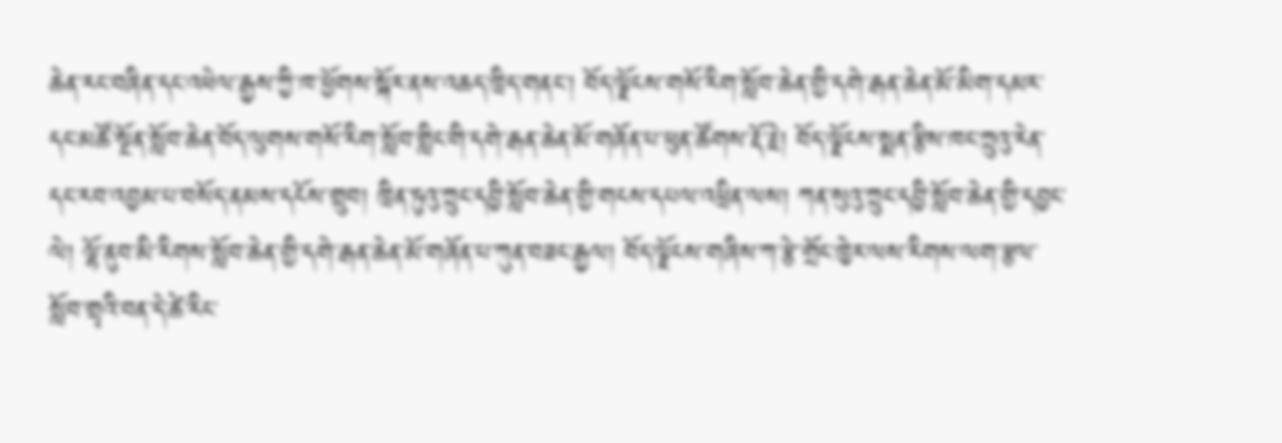ཆེན་རང་བཞིན་དང་འཕེལ་རྒྱས་ཀྱི་ཁ་ཕྱོགས་སྐོར་ནས་འཆད་ཁྲིད་གནང་། བོད་ལྗོངས་གསོ་རིག་སློབ་ཆེན་གྱི་དགེ་རྒན་ཆེན་མོ་མིག་དམར་དང་མཚོ་སྔོན་སློབ་ཆེན་བོད་ལུགས་གསོ་རིག་སློབ་གླིང་གི་དགེ་རྒན་ཆེན་མོ་གཞོན་པ་ཕུན་ཚོགས་རྡོ་རྗེ། བོད་ལྗོངས་སྨན་རྩིས་ཁང་ཀྲུའུ་རེན་དང་རབ་འབྱམ་པ་བསོད་ནམས་དངོས་གྲུབ། ཁྲིན་ཏུའུ་ཀྲུང་དབྱི་སློབ་ཆེན་གྱི་གངས་དཔལ་འཕྲིན་ལས། ཀན་སུའུ་ཀྲུང་དབྱི་སློབ་ཆེན་གྱི་དབྱང་ལེ། ལྷོ་ནུབ་མི་རིགས་སློབ་ཆེན་གྱི་དགེ་རྒན་ཆེན་མོ་གཞོན་པ་ཀུན་བཟང་རྒྱལ། བོད་ལྗོངས་གཞིས་ཀ་རྩེ་གྲོང་ཁྱེར་ལས་རིགས་ལག་རྩལ་སློབ་གྲྭའི་བན་དེ་ཚེ་རིང་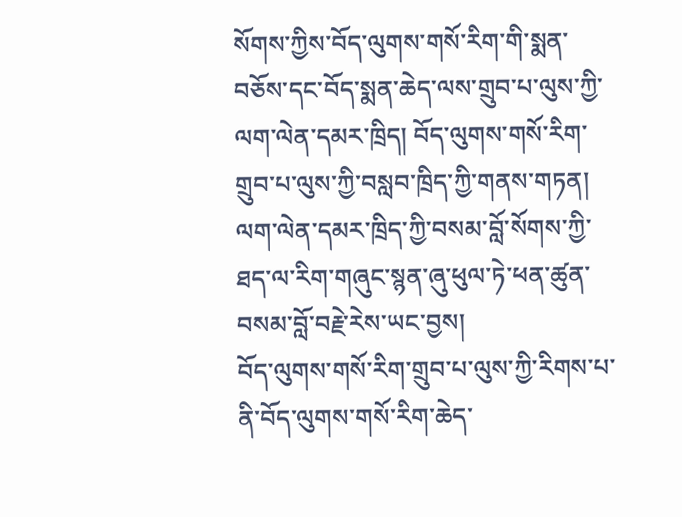སོགས་ཀྱིས་བོད་ལུགས་གསོ་རིག་གི་སྨན་བཅོས་དང་བོད་སྨན་ཆེད་ལས་གྲུབ་པ་ལུས་ཀྱི་ལག་ལེན་དམར་ཁྲིད། བོད་ལུགས་གསོ་རིག་གྲུབ་པ་ལུས་ཀྱི་བསླབ་ཁྲིད་ཀྱི་གནས་གཏན། ལག་ལེན་དམར་ཁྲིད་ཀྱི་བསམ་བློ་སོགས་ཀྱི་ཐད་ལ་རིག་གཞུང་སྙན་ཞུ་ཕུལ་ཏེ་ཕན་ཚུན་བསམ་བློ་བརྗེ་རེས་ཡང་བྱས།
བོད་ལུགས་གསོ་རིག་གྲུབ་པ་ལུས་ཀྱི་རིགས་པ་ནི་བོད་ལུགས་གསོ་རིག་ཆེད་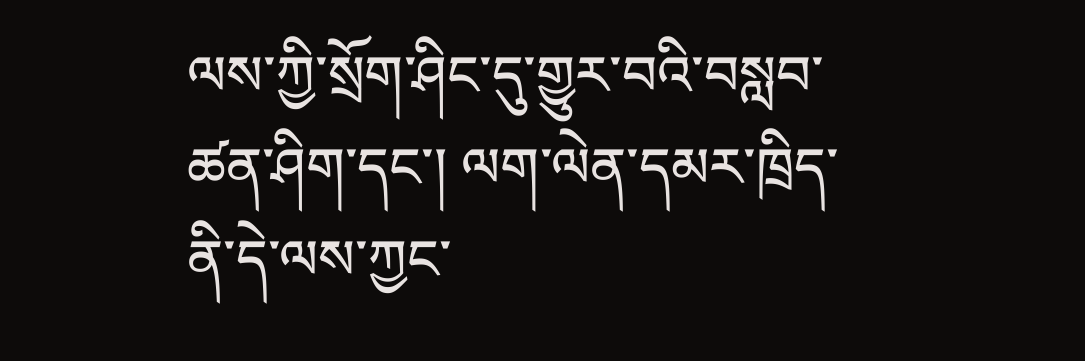ལས་ཀྱི་སྲོག་ཤིང་དུ་གྱུར་བའི་བསླབ་ཚན་ཤིག་དང་། ལག་ལེན་དམར་ཁྲིད་ནི་དེ་ལས་ཀྱང་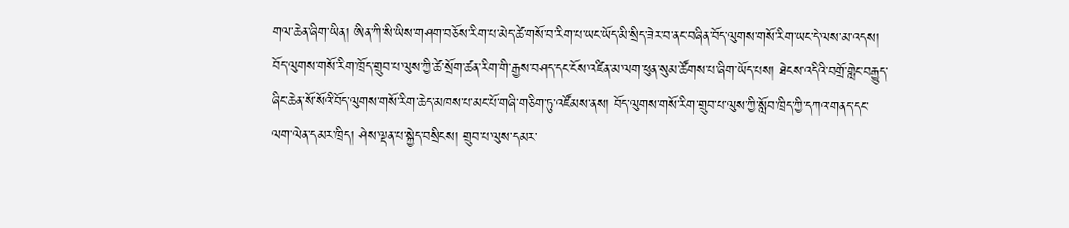གལ་ཆེན་ཞིག་ཡིན། ཨིན་ཀི་སི་ཡིས་གཤག་བཅོས་རིག་པ་མེད་ཚེ་གསོ་བ་རིག་པ་ཡང་ཡོད་མི་སྲིད་ཟེར་བ་ནང་བཞིན་བོད་ལུགས་གསོ་རིག་ཡང་དེ་ལས་མ་འདས། བོད་ལུགས་གསོ་རིག་ཁྲོད་གྲུབ་པ་ལུས་ཀྱི་ཚེ་སྲོག་ཚན་རིག་གི་རྒྱས་བཤད་དང་ངོས་འཛིན་མ་ལག་ཕུན་སུམ་ཚོགས་པ་ཞིག་ཡོད་པས། ཐེངས་འདིའི་བགྲོ་གླེང་བརྒྱུད་ཞིང་ཆེན་སོ་སོའི་བོད་ལུགས་གསོ་རིག་ཆེད་མཁས་པ་མང་པོ་གཞི་གཅིག་ཏུ་འཛོམས་ནས། བོད་ལུགས་གསོ་རིག་གྲུབ་པ་ལུས་ཀྱི་སློབ་ཁྲིད་ཀྱི་དཀའ་གནད་དང་ལག་ལེན་དམར་ཁྲིད། ཤེས་ལྡན་པ་སྐྱེད་བསྲིངས། གྲུབ་པ་ལུས་དམར་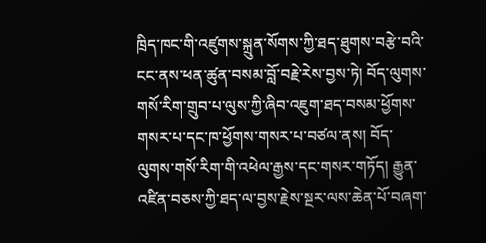ཁྲིད་ཁང་གི་འཛུགས་སྐྲུན་སོགས་ཀྱི་ཐད་ཐུགས་བརྩེ་བའི་ངང་ནས་ཕན་ཚུན་བསམ་བློ་བརྗེ་རེས་བྱས་ཏེ། བོད་ལུགས་གསོ་རིག་གྲུབ་པ་ལུས་ཀྱི་ཞིབ་འཇུག་ཐད་བསམ་ཕྱོགས་གསར་པ་དང་ཁ་ཕྱོགས་གསར་པ་བཙལ་ནས། བོད་ལུགས་གསོ་རིག་གི་འཕེལ་རྒྱས་དང་གསར་གཏོད། རྒྱུན་འཛིན་བཅས་ཀྱི་ཐད་ལ་བྱས་རྗེས་སྔར་ལས་ཆེན་པོ་བཞག་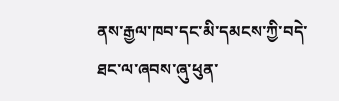ནས་རྒྱལ་ཁབ་དང་མི་དམངས་ཀྱི་བདེ་ཐང་ལ་ཞབས་ཞུ་ཕུན་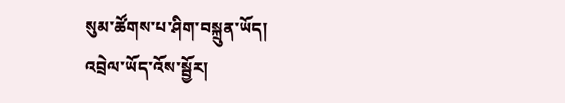སུམ་ཚོགས་པ་ཤིག་བསྐྲུན་ཡོད།
འབྲེལ་ཡོད་འོས་སྦྱོར།